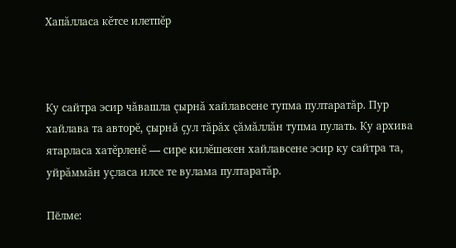Хапăлласа кĕтсе илетпĕр



Ку сайтра эсир чăвашла çырнă хайлавсене тупма пултаратăр. Пур хайлава та авторĕ, çырнă çул тăрăх çăмăллăн тупма пулать. Ку архива ятарласа хатĕрленĕ — сире килĕшекен хайлавсене эсир ку сайтра та, уйрăммăн уçласа илсе те вулама пултаратăр.

Пӗлме: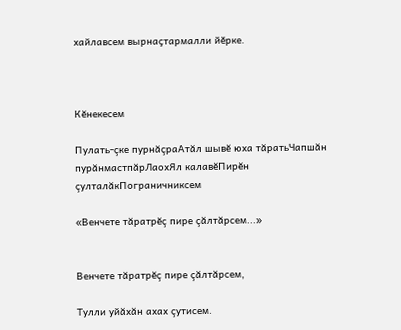хайлавсем вырнаҫтармалли йӗрке.



Кĕнекесем

Пулать-çке пурнăçраАтăл шывĕ юха тăратьЧапшăн пурăнмастпăрЛаохЯл калавĕПирĕн çулталăкПограничниксем

«Венчете тăратрĕç пире çăлтăрсем...»


Венчете тăратрĕç пире çăлтăрсем,

Тулли уйăхăн ахах çутисем.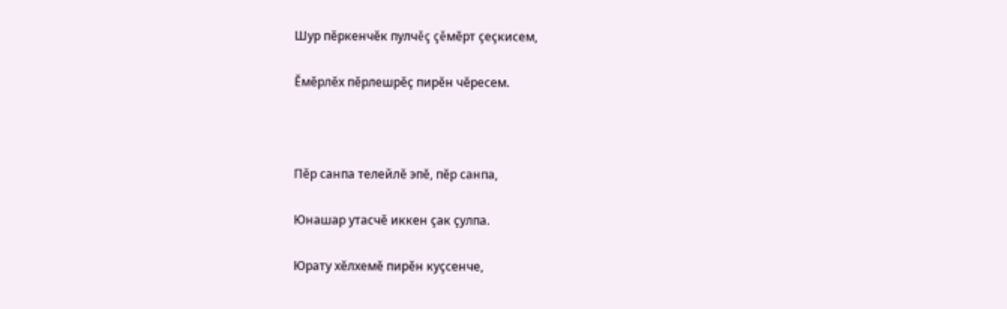Шур пĕркенчĕк пулчĕç çĕмĕрт çеçкисем,

Ĕмĕрлĕх пĕрлешрĕç пирĕн чĕресем.



Пĕр санпа телейлĕ эпĕ, пĕр санпа,

Юнашар утасчĕ иккен çак çулпа.

Юрату хĕлхемĕ пирĕн куçсенче,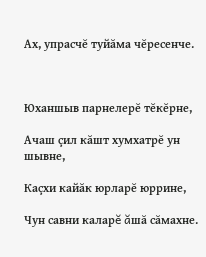Ах, упрасчĕ туйăма чĕресенче.



Юханшыв парнелерĕ тĕкĕрне,

Ачаш çил кăшт хумхатрĕ ун шывне,

Каçхи кайăк юрларĕ юррине,

Чун савни каларĕ ăшă сăмахне.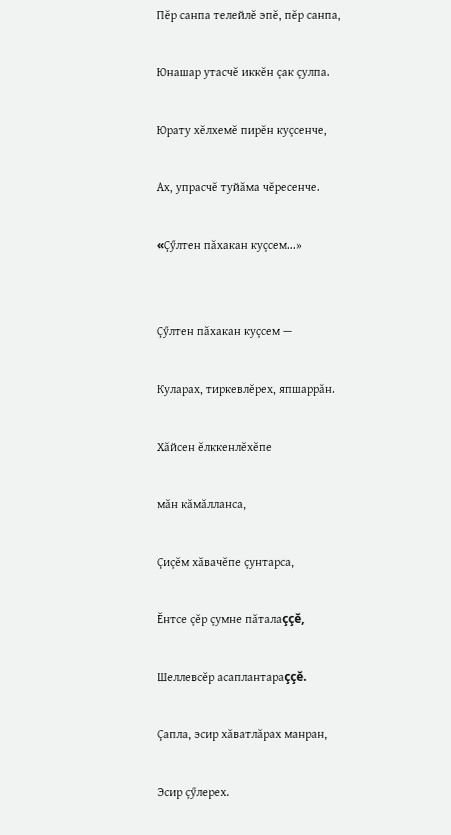Пĕр санпа телейлĕ эпĕ, пĕр санпа,

Юнашар утасчĕ иккĕн çак çулпа.

Юрату хĕлхемĕ пирĕн куçсенче,

Ах, упрасчĕ туйăма чĕресенче.

«Çӳлтен пăхакан куçсем...»


Çӳлтен пăхакан куçсем —

Куларах, тиркевлĕрех, япшаррăн.

Хăйсен ĕлккенлĕхĕпе

мăн кăмăлланса,

Çиçĕм хăвачĕпе çунтарса,

Ĕнтсе çĕр çумне пăталаççĕ,

Шеллевсĕр асаплантараççĕ.

Çапла, эсир хăватлăрах манран,

Эсир çӳлерех.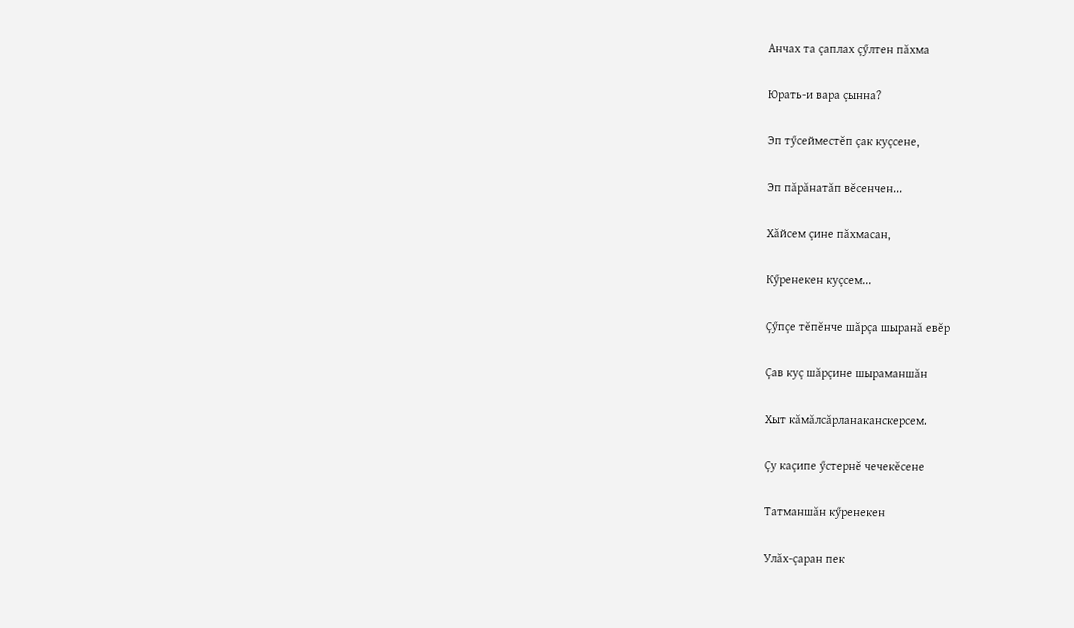Анчах та çаплах çӳлтен пăхма

Юрать-и вара çынна?

Эп тӳсейместĕп çак куçсене,

Эп пăрăнатăп вĕсенчен...

Хăйсем çине пăхмасан,

Кӳренекен куçсем...

Çӳпçе тĕпĕнче шăрçа шыранă евĕр

Çав куç шăрçине шыраманшăн

Хыт кăмăлсăрланаканскерсем.

Çу каçипе ӳстернĕ чечекĕсене

Татманшăн кӳренекен

Улăх-çаран пек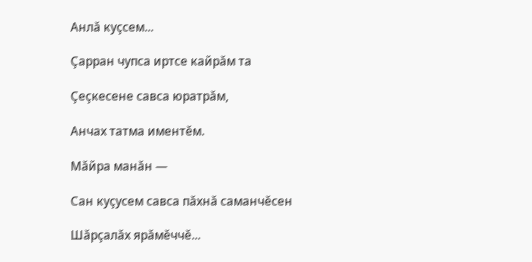Анлă куçсем...

Çарран чупса иртсе кайрăм та

Çеçкесене савса юратрăм,

Анчах татма иментĕм.

Мăйра манăн —

Сан куçусем савса пăхнă саманчĕсен

Шăрçалăх ярăмĕччĕ...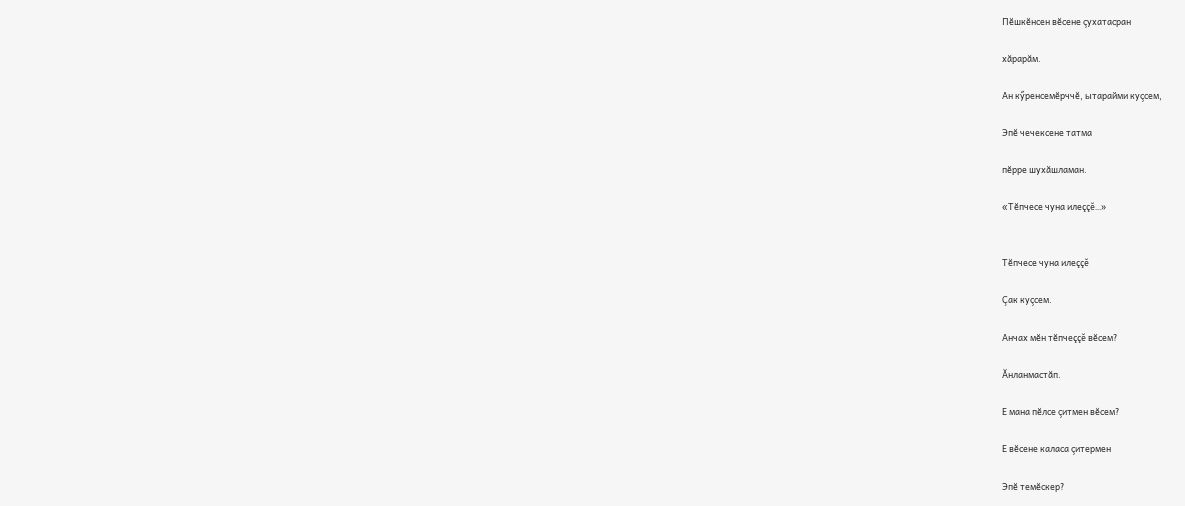Пĕшкĕнсен вĕсене çухатасран

хăрарăм.

Ан кӳренсемĕрччĕ, ытарайми куçсем,

Эпĕ чечексене татма

пĕрре шухăшламан.

«Тĕпчесе чуна илеççĕ...»


Тĕпчесе чуна илеççĕ

Çак куçсем.

Анчах мĕн тĕпчеççĕ вĕсем?

Ăнланмастăп.

Е мана пĕлсе çитмен вĕсем?

Е вĕсене каласа çитермен

Эпĕ темĕскер?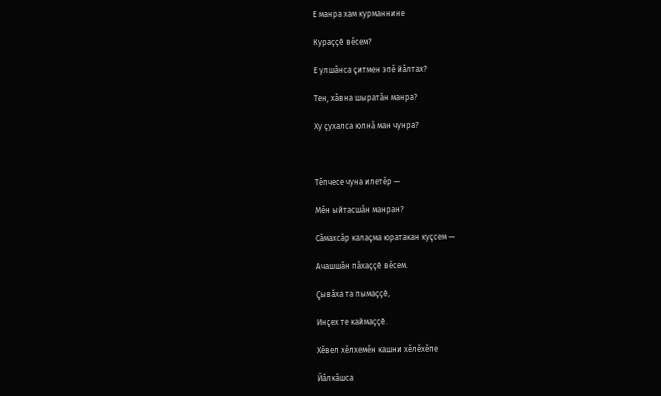Е манра хам курманнине

Кураççĕ вĕсем?

Е улшăнса çитмен эпĕ йăлтах?

Тен, хăвна шыратăн манра?

Ху çухалса юлнă ман чунра?



Тĕпчесе чуна илетĕр —

Мĕн ыйтасшăн манран?

Сăмахсăр калаçма юратакан куçсем —

Ачашшăн пăхаççĕ вĕсем.

Çывăха та пымаççĕ,

Инçех те каймаççĕ.

Хĕвел хĕлхемĕн кашни хĕлĕхĕпе

Йăлкăшса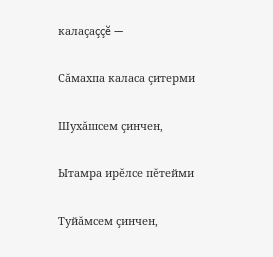калаçаççĕ —

Сăмахпа каласа çитерми

Шухăшсем çинчен,

Ытамра ирĕлсе пĕтейми

Туйăмсем çинчен,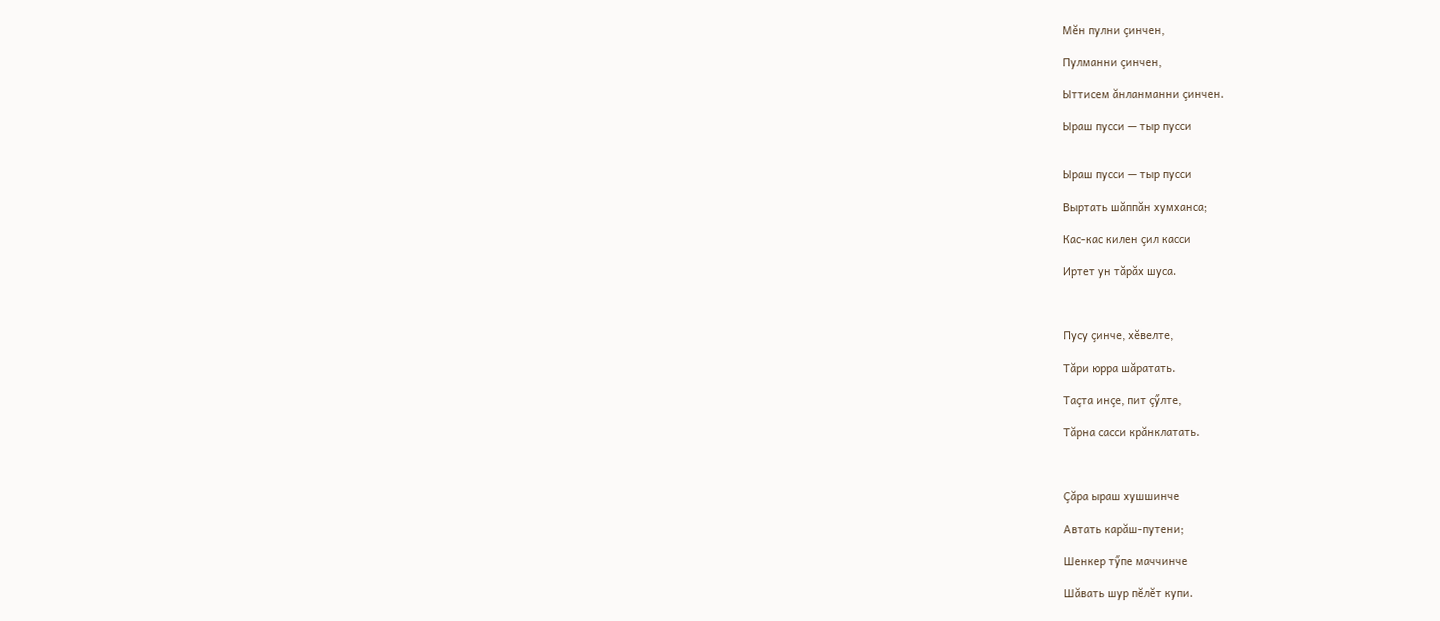Мĕн пулни çинчен,

Пулманни çинчен,

Ыттисем ăнланманни çинчен.

Ыраш пусси — тыр пусси


Ыраш пусси — тыр пусси

Выртать шăппăн хумханса;

Кас-кас килен çил касси

Иртет ун тăрăх шуса.



Пусу çинче, хĕвелте,

Тăри юрра шăратать.

Таçта инçе, пит çӳлте,

Тăрна сасси крăнклатать.



Çăра ыраш хушшинче

Автать карăш-путени;

Шенкер тӳпе маччинче

Шăвать шур пĕлĕт купи.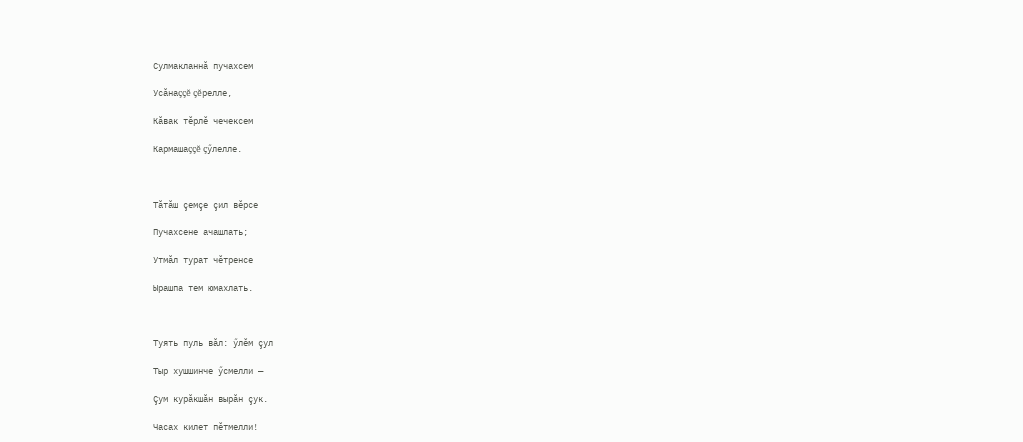Сулмакланнă пучахсем

Усăнаççĕ çĕрелле,

Кăвак тĕрлĕ чечексем

Кармашаççĕ çӳлелле.



Тăтăш çемçе çил вĕрсе

Пучахсене ачашлать;

Утмăл турат чĕтренсе

Ырашпа тем юмахлать.



Туять пуль вăл: ӳлĕм çул

Тыр хушшинче ӳсмелли —

Çум курăкшăн вырăн çук.

Часах килет пĕтмелли!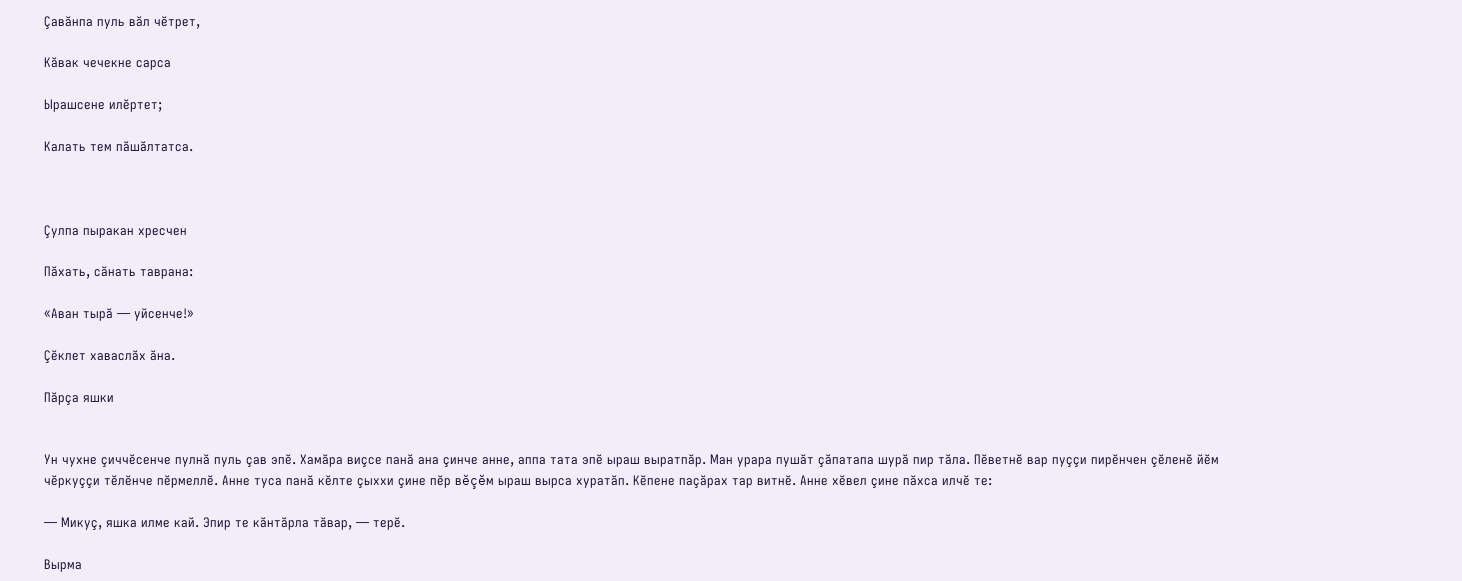Çавăнпа пуль вăл чĕтрет,

Кăвак чечекне сарса

Ырашсене илĕртет;

Калать тем пăшăлтатса.



Çулпа пыракан хресчен

Пăхать, сăнать таврана:

«Аван тырă — уйсенче!»

Çĕклет хаваслăх ăна.

Пăрçа яшки


Ун чухне çиччĕсенче пулнă пуль çав эпĕ. Хамăра виçсе панă ана çинче анне, аппа тата эпĕ ыраш выратпăр. Ман урара пушăт çăпатапа шурă пир тăла. Пĕветнĕ вар пуççи пирĕнчен çĕленĕ йĕм чĕркуççи тĕлĕнче пĕрмеллĕ. Анне туса панă кĕлте çыххи çине пĕр вĕçĕм ыраш вырса хуратăп. Кĕпене паçăрах тар витнĕ. Анне хĕвел çине пăхса илчĕ те:

— Микуç, яшка илме кай. Эпир те кăнтăрла тăвар, — терĕ.

Вырма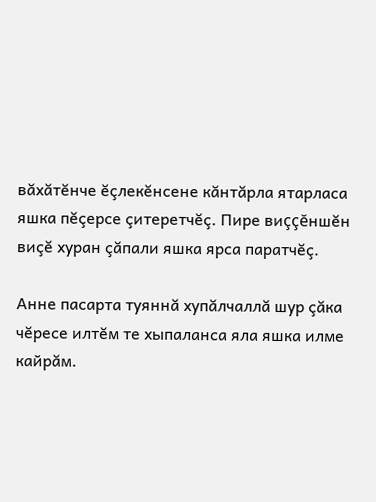вăхăтĕнче ĕçлекĕнсене кăнтăрла ятарласа яшка пĕçерсе çитеретчĕç. Пире виççĕншĕн виçĕ хуран çăпали яшка ярса паратчĕç.

Анне пасарта туяннă хупăлчаллă шур çăка чĕресе илтĕм те хыпаланса яла яшка илме кайрăм.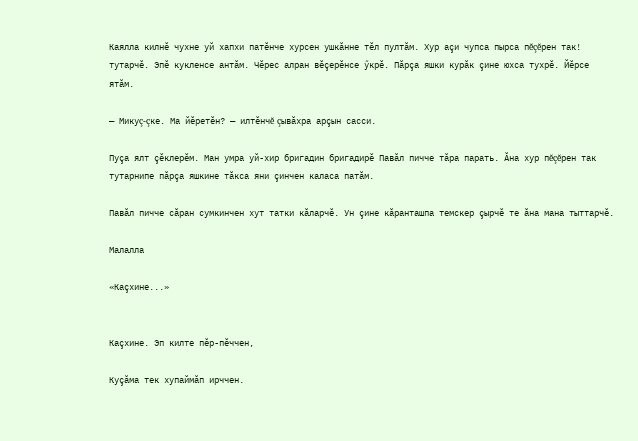Каялла килнĕ чухне уй хапхи патĕнче хурсен ушкăнне тĕл пултăм. Хур аçи чупса пырса пĕçĕрен так! тутарчĕ. Эпĕ кукленсе антăм. Чĕрес алран вĕçерĕнсе ӳкрĕ. Пăрçа яшки курăк çине юхса тухрĕ. Йĕрсе ятăм.

— Микуç-çке. Ма йĕретĕн? — илтĕнчĕ çывăхра арçын сасси.

Пуçа ялт çĕклерĕм. Ман умра уй-хир бригадин бригадирĕ Павăл пичче тăра парать. Ăна хур пĕçĕрен так тутарнипе пăрçа яшкине тăкса яни çинчен каласа патăм.

Павăл пичче сăран сумкинчен хут татки кăларчĕ. Ун çине кăранташпа темскер çырчĕ те ăна мана тыттарчĕ.

Малалла

«Каçхине...»


Каçхине. Эп килте пĕр-пĕччен,

Куçăма тек хупаймăп ирччен.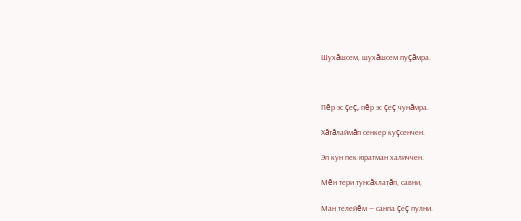Шухăшсем, шухăшсем пуçăмра.



Пĕр эс çеç, пĕр эс çеç чунăмра.

Хăтăлаймăп сенкер куçсенчен.

Эп кун пек юратман халиччен.

Мĕн тери тунсăхлатăп, савни,

Ман телейĕм — санпа çеç пулни.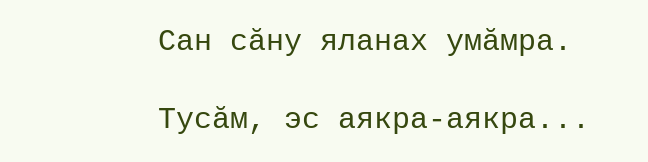Сан сăну яланах умăмра.

Тусăм, эс аякра-аякра...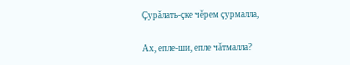Çурăлать-çке чĕрем çурмалла,

Ах, епле-ши, епле чăтмалла?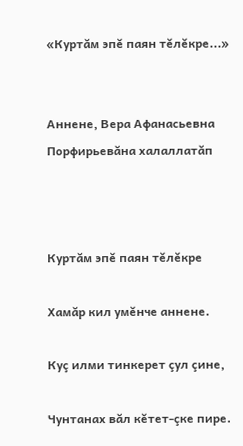«Куртăм эпĕ паян тĕлĕкре...»


Аннене, Вера Афанасьевна Порфирьевăна халаллатăп



Куртăм эпĕ паян тĕлĕкре

Хамăр кил умĕнче аннене.

Куç илми тинкерет çул çине,

Чунтанах вăл кĕтет-çке пире.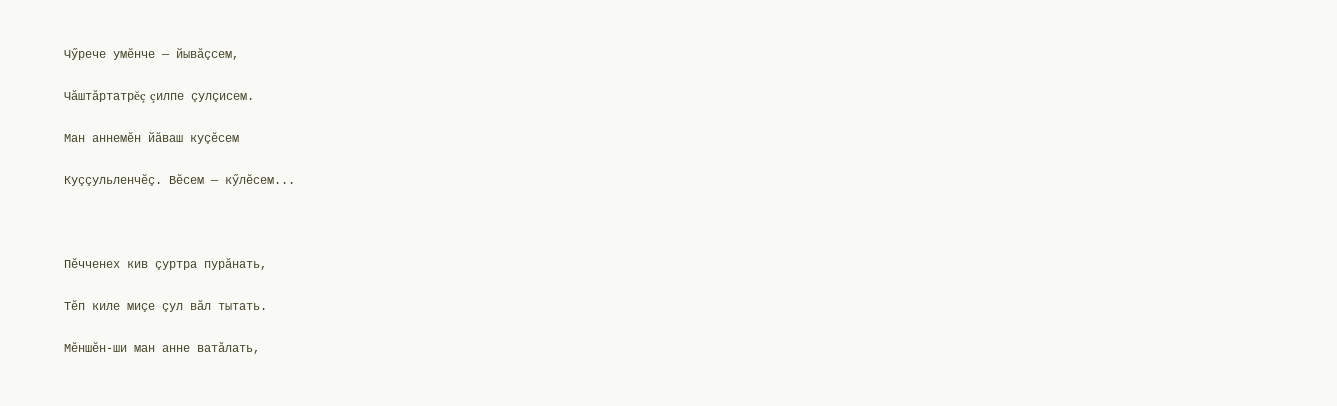Чӳрече умĕнче — йывăçсем,

Чăштăртатрĕç çилпе çулçисем.

Ман аннемĕн йăваш куçĕсем

Куççульленчĕç. Вĕсем — кӳлĕсем...



Пĕчченех кив çуртра пурăнать,

Тĕп киле миçе çул вăл тытать.

Мĕншĕн-ши ман анне ватăлать,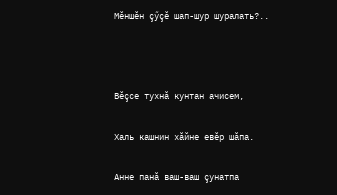Мĕншĕн çӳçĕ шап-шур шуралать?..



Вĕçсе тухнă кунтан ачисем,

Халь кашнин хăйне евĕр шăпа.

Анне панă ваш-ваш çунатпа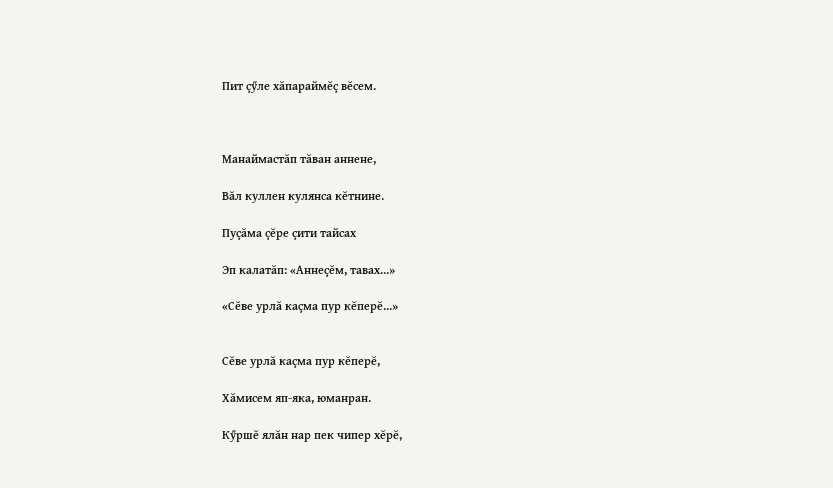Пит çӳле хăпараймĕç вĕсем.



Манаймастăп тăван аннене,

Вăл куллен кулянса кĕтнине.

Пуçăма çĕре çити тайсах

Эп калатăп: «Аннеçĕм, тавах...»

«Сĕве урлă каçма пур кĕперĕ...»


Сĕве урлă каçма пур кĕперĕ,

Хăмисем яп-яка, юманран.

Кӳршĕ ялăн нар пек чипер хĕрĕ,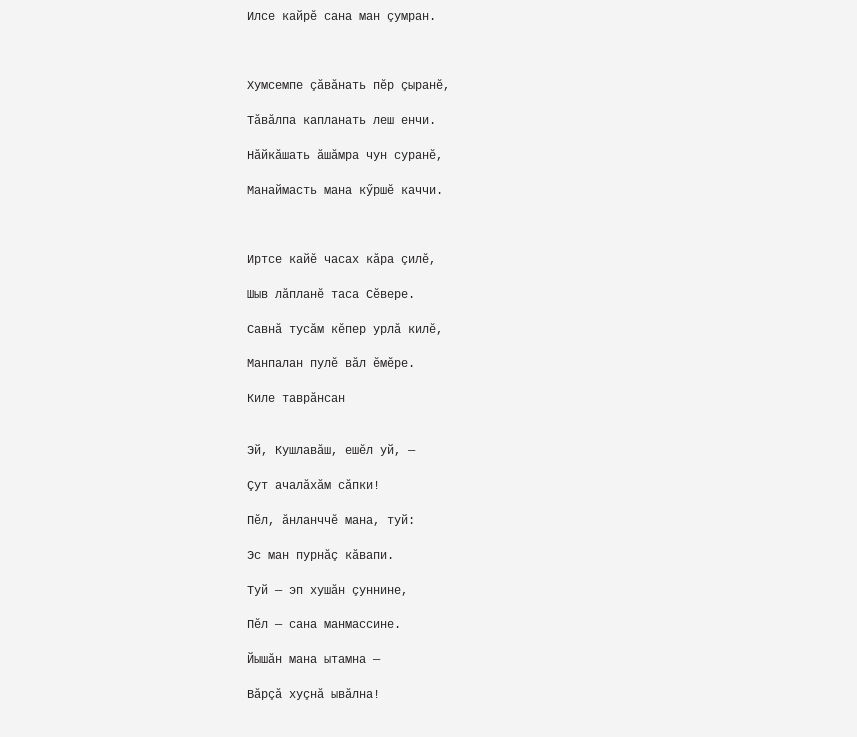Илсе кайрĕ сана ман çумран.



Хумсемпе çăвăнать пĕр çыранĕ,

Тăвăлпа капланать леш енчи.

Нăйкăшать ăшăмра чун суранĕ,

Манаймасть мана кӳршĕ каччи.



Иртсе кайĕ часах кăра çилĕ,

Шыв лăпланĕ таса Сĕвере.

Савнă тусăм кĕпер урлă килĕ,

Манпалан пулĕ вăл ĕмĕре.

Киле таврăнсан


Эй, Кушлавăш, ешĕл уй, —

Çут ачалăхăм сăпки!

Пĕл, ăнланччĕ мана, туй:

Эс ман пурнăç кăвапи.

Туй — эп хушăн çуннине,

Пĕл — сана манмассине.

Йышăн мана ытамна —

Вăрçă хуçнă ывăлна!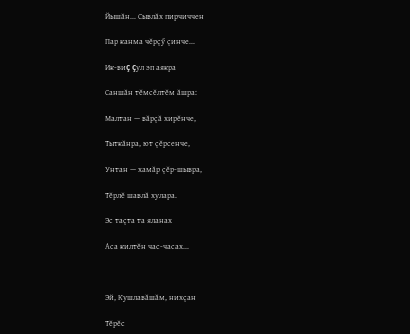Йышăн... Сывлăх пирчиччен

Пар канма чĕрçӳ çинче...

Ик-виç çул эп аякра

Саншăн тĕмсĕлтĕм ăшра:

Малтан — вăрçă хирĕнче,

Тыткăнра, ют çĕрсенче,

Унтан — хамăр çĕр-шывра,

Тĕрлĕ шавлă хулара.

Эс таçта та яланах

Аса килтĕн час-часах...



Эй, Кушлавăшăм, нихçан

Тĕрĕс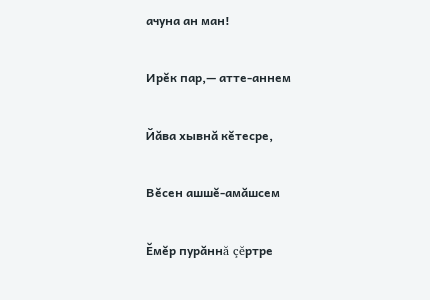ачуна ан ман!

Ирĕк пар,— атте-аннем

Йăва хывнă кĕтесре,

Вĕсен ашшĕ-амăшсем

Ĕмĕр пурăннă çĕртре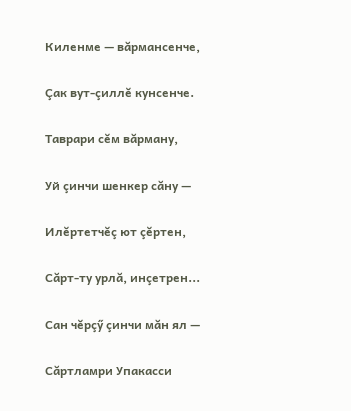Киленме — вăрмансенче,

Çак вут-çиллĕ кунсенче.

Таврари сĕм вăрману,

Уй çинчи шенкер сăну —

Илĕртетчĕç ют çĕртен,

Сăрт-ту урлă, инçетрен...

Сан чĕрçӳ çинчи мăн ял —

Сăртламри Упакасси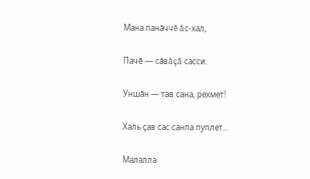Мана панăччĕ ăс-хал,

Пачĕ — сăвăçă сасси.

Уншăн — тав сана, рехмет!

Халь çав сас санпа пуплет...

Малалла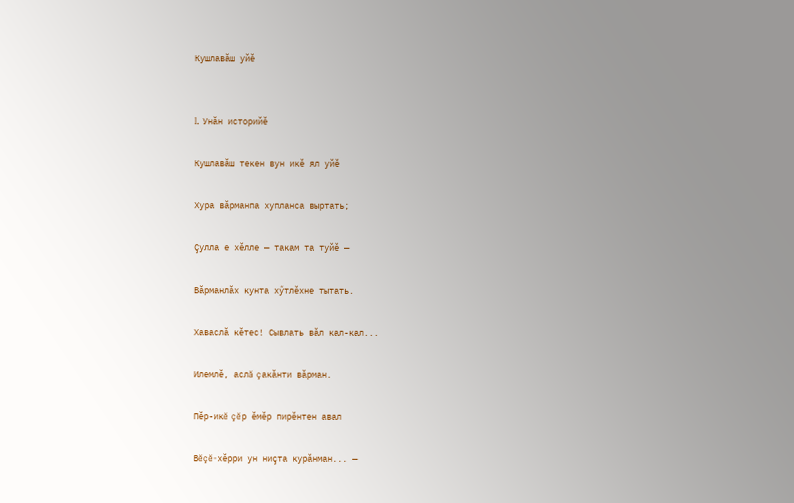Кушлавăш уйĕ


I. Унăн историйĕ

Кушлавăш текен вун икĕ ял уйĕ

Хура вăрманпа хупланса выртать;

Çулла е хĕлле — такам та туйĕ —

Вăрманлăх кунта хӳтлĕхне тытать.

Хаваслă кĕтес! Сывлать вăл кал-кал...

Илемлĕ, аслă çакăнти вăрман.

Пĕр-икĕ çĕр ĕмĕр пирĕнтен авал

Вĕçĕ-хĕрри ун ниçта курăнман... —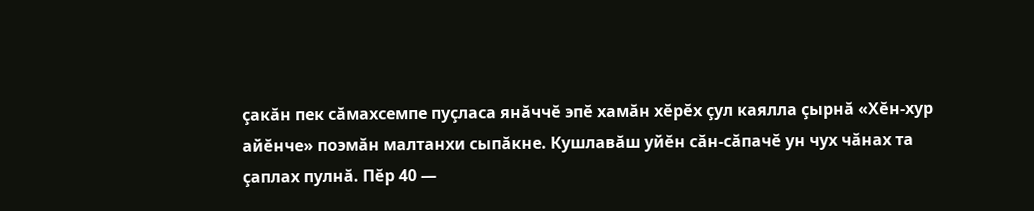çакăн пек сăмахсемпе пуçласа янăччĕ эпĕ хамăн хĕрĕх çул каялла çырнă «Хĕн-хур айĕнче» поэмăн малтанхи сыпăкне. Кушлавăш уйĕн сăн-сăпачĕ ун чух чăнах та çаплах пулнă. Пĕр 40 —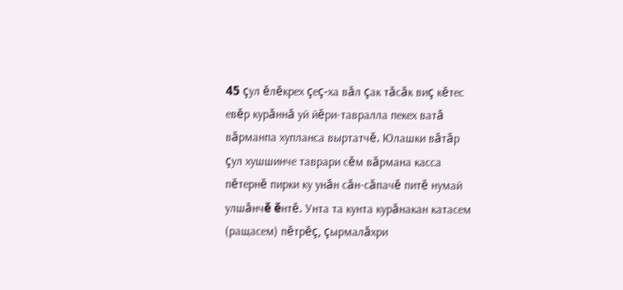45 çул ĕлĕкрех çеç-ха вăл çак тăсăк виç кĕтес евĕр курăннă уй йĕри-тавралла пекех ватă вăрманпа хупланса выртатчĕ. Юлашки вăтăр çул хушшинче таврари сĕм вăрмана касса пĕтернĕ пирки ку унăн сăн-сăпачĕ питĕ нумай улшăнчĕ ĕнтĕ. Унта та кунта курăнакан катасем (ращасем) пĕтрĕç, çырмалăхри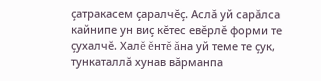çатракасем çаралчĕç. Аслă уй сарăлса кайнипе ун виç кĕтес евĕрлĕ форми те çухалчĕ. Халĕ ĕнтĕ ăна уй теме те çук, тункаталлă хунав вăрманпа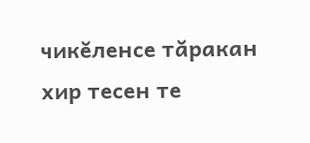чикĕленсе тăракан хир тесен те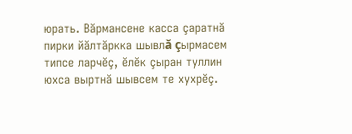юрать. Вăрмансене касса çаратнă пирки йăлтăркка шывлă çырмасем типсе ларчĕç, ĕлĕк çыран туллин юхса выртнă шывсем те хухрĕç.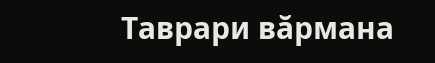Таврари вăрмана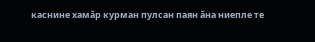каснине хамăр курман пулсан паян ăна ниепле те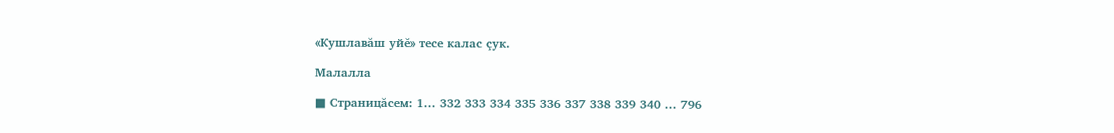«Кушлавăш уйĕ» тесе калас çук.

Малалла

■ Страницăсем: 1... 332 333 334 335 336 337 338 339 340 ... 796